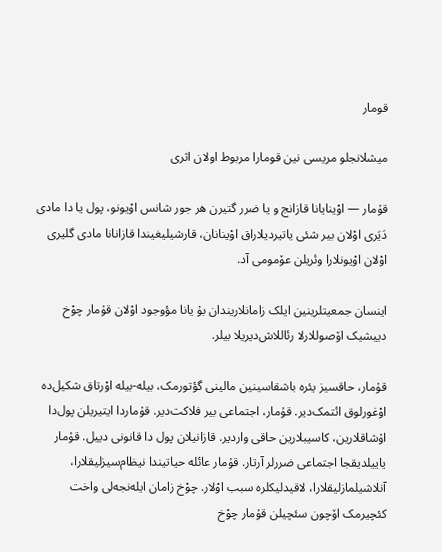قومار

میشلانجلو مریسی نین قومارا مربوط اولان اثری

قۇمار — اوْینایانا قازانج و یا ضرر گتیرن هر جور شانس اوْیونو، پول یا دا مادی دَیَری اوْلان بیر شئی یاتیردیلاراق اوْینانان، قارشیلیغیندا قازانانا مادی گلیری اوْلان اوْیونلارا وئریلن عۆمومی آد.

اینسان جمعیتلرینین ایلک زامانلاریندان بۇ یانا مؤوجود اوْلان قۇمار چوْخ دییشیک اۆصوللارلا رئاللاش‌دیریلا بیلر.

قۇمار، حاقسیز یئره باشقاسینین مالینی گؤتورمک، بیله-بیله اوْرتاق شکیل‌ده اوْغورلوق ائتمک‌دیر. قۇمار، اجتماعی بیر فلاکت‌دیر. قۇماردا ایتیریلن پول‌دا اۇشاقلارین، کاسیبلارین حاقی واردیر. قازانیلان پول دا قانونی دییل. قۇمار یاییلدیقجا اجتماعی ضررلر آرتار. قۇمار عائله حیاتیندا نیظام‌سیزلیقلارا، آنلاشیلمازلیقلارا، لاقیدلیکلره سبب اوْلار. چوْخ زامان ایله‌نجه‌لی واخت کئچیرمک اۆچون سئچیلن قۇمار چوْخ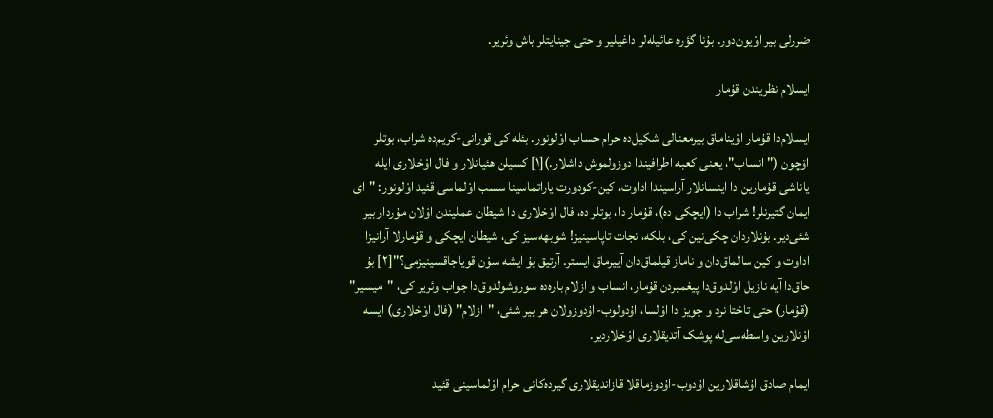ضررلی بیر اوْیون‌دور. بۇنا گؤره عائیله‌لر داغیلیر و حتی جینایتلر باش وئریر.

ایسلام نظریندن قۇمار

ایسلام‌دا قۇمار اوْیناماق بیرمعنالی شکیل‌ده حرام حساب اوْلونور. بئله کی قورانی-کریم‌ده شراب، بوتلر اۆچون ("انساب"، یعنی کعبه اطرافیندا دوزولموش داشلار.)[۱] کسیلن هئیانلار و فال اوْخلاری ایله یاناشی قۇمارین دا اینسانلار آراسیندا اداوت، کین-کودورت یاراتماسینا سسب اوْلماسی قئید اوْلونور: "ای ایمان گتیرنلر! شراب دا (ایچکی ده)، قۇمار دا، بوتلر ده، فال اوْخلاری دا شیطان عملیندن اوْلان مۇردار بیر شئی‌دیر. بۇنلاردان چکی‌نین کی، بلکه، نجات تاپاسینیز! شوبهه‌سیز کی، شیطان ایچکی و قۇمارلا آرانیزا اداوت و کین سالماق‌دان و ناماز قیلماق‌دان آییرماق ایستر. آرتیق بۇ ایشه سوْن قویاجاقسینیزمی؟"[۲] بۇ حاق‌دا آیه نازیل اوْلدوق‌دا پیغمبردن قۇمار، انساب و ازلام باره‌ده سوروشولدوق‌دا جواب وئریر کی، "میسیر" (قۇمار) حتی تاختا نرد و جویز دا اوْلسا، اۇدولوب-اۇدوزولان هر بیر شئی، "ازلام" (فال اوْخلاری) ایسه اوْنلارین واسطه‌سی‌له پوشک آتدیقلاری اوْخلاردیر.

ایمام صادق اۇشاقلارین اۇدوب-اۇدوزماقلا قازاندیقلاری گیرده‌کانی حرام اوْلماسینی قئید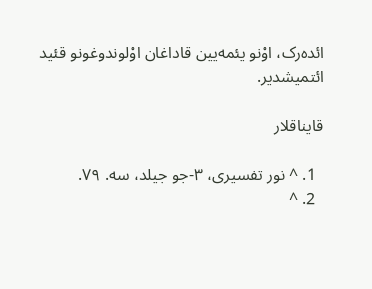ائده‌رک، اوْنو یئمه‌یین قاداغان اوْلوندوغونو قئید ائتمیشدیر.

قایناقلار

  1. ^ نور تفسیری، ۳-جو جیلد، سه. ۷۹.
  2. ^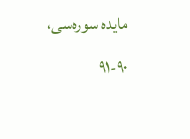مایده سوره‌سی، ۹۰-۹۱